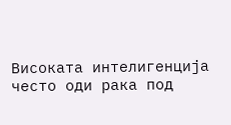Високата интелигенција често оди рака под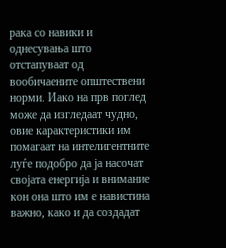рака со навики и однесувања што отстапуваат од вообичаените општествени норми. Иако на прв поглед може да изгледаат чудно, овие карактеристики им помагаат на интелигентните луѓе подобро да ја насочат својата енергија и внимание кон она што им е навистина важно, како и да создадат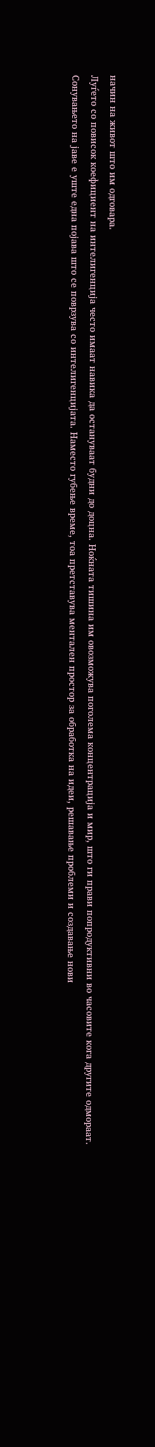начин на живот што им одговара.
Луѓето со повисок коефициент на интелигенција често имаат навика да остануваат будни до доцна. Ноќната тишина им овозможува поголема концентрација и мир, што ги прави попродуктивни во часовите кога другите одмораат.
Сонувањето на јаве е уште една појава што се поврзува со интелигенцијата. Наместо губење време, тоа претставува ментален простор за обработка на идеи, решавање проблеми и создавање нови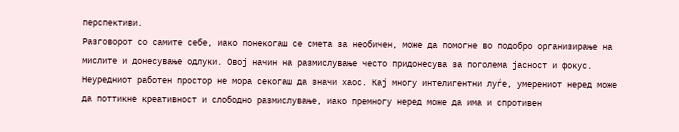перспективи.
Разговорот со самите себе, иако понекогаш се смета за необичен, може да помогне во подобро организирање на мислите и донесување одлуки. Овој начин на размислување често придонесува за поголема јасност и фокус.
Неуредниот работен простор не мора секогаш да значи хаос. Кај многу интелигентни луѓе, умерениот неред може да поттикне креативност и слободно размислување, иако премногу неред може да има и спротивен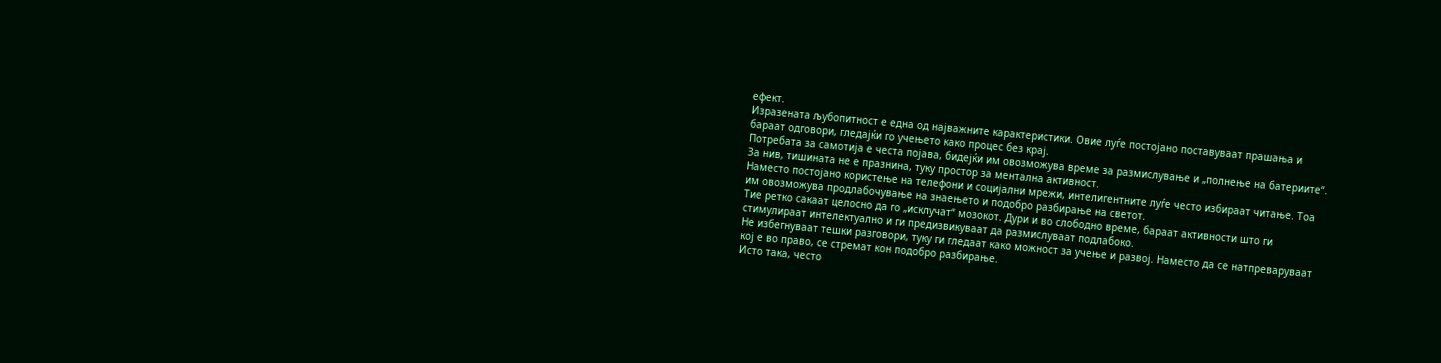ефект.
Изразената љубопитност е една од најважните карактеристики. Овие луѓе постојано поставуваат прашања и бараат одговори, гледајќи го учењето како процес без крај.
Потребата за самотија е честа појава, бидејќи им овозможува време за размислување и „полнење на батериите“. За нив, тишината не е празнина, туку простор за ментална активност.
Наместо постојано користење на телефони и социјални мрежи, интелигентните луѓе често избираат читање. Тоа им овозможува продлабочување на знаењето и подобро разбирање на светот.
Тие ретко сакаат целосно да го „исклучат“ мозокот. Дури и во слободно време, бараат активности што ги стимулираат интелектуално и ги предизвикуваат да размислуваат подлабоко.
Не избегнуваат тешки разговори, туку ги гледаат како можност за учење и развој. Наместо да се натпреваруваат кој е во право, се стремат кон подобро разбирање.
Исто така, често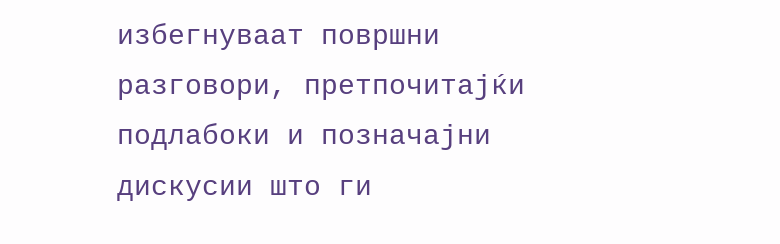избегнуваат површни разговори, претпочитајќи подлабоки и позначајни дискусии што ги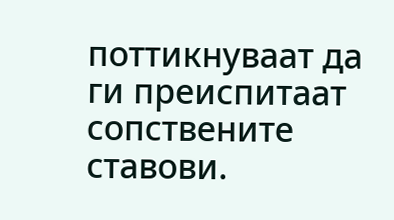поттикнуваат да ги преиспитаат сопствените ставови.